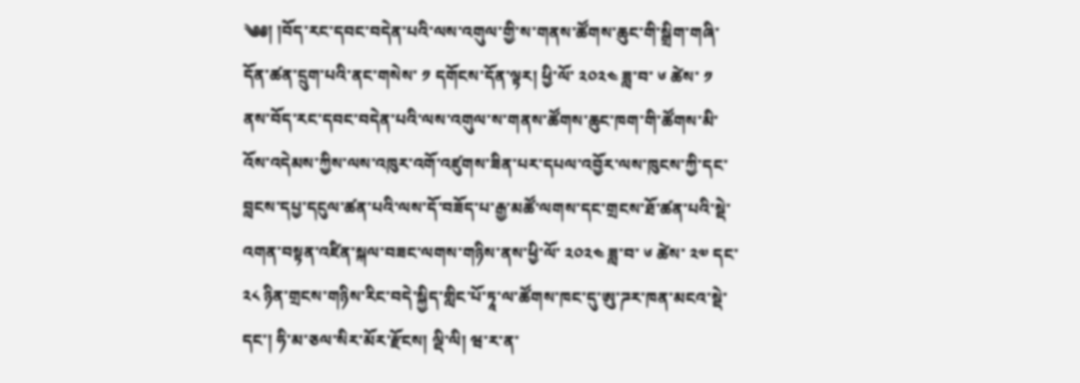༄༅། །བོད་རང་དབང་བདེན་པའི་ལས་འགུལ་གྱི་ས་གནས་ཚོགས་ཆུང་གི་སྒྲིག་གཞི་དོན་ཚན་དྲུག་པའི་ནང་གསེས་ ༡ དགོངས་དོན་ལྟར། ཕྱི་ལོ་ ༢༠༢༤ ཟླ་བ་ ༦ ཚེས་ ༡ ནས་བོད་རང་དབང་བདེན་པའི་ལས་འགུལ་ས་གནས་ཚོགས་ཆུང་ཁག་གི་ཚོགས་མི་འོས་འདེམས་ཀྱིས་ལས་འཁུར་འགོ་འཛུགས་ཟིན་པར་དཔལ་འབྱོར་ལས་ཁུངས་ཀྱི་དང་བླངས་དཔྱ་དངུལ་ཚན་པའི་ལས་དོ་བཟོད་པ་རྒྱ་མཚོ་ལགས་དང་གྲངས་ཐོ་ཚན་པའི་སྡེ་འགན་བསྟན་འཛིན་སྐལ་བཟང་ལགས་གཉིས་ནས་ཕྱི་ལོ་ ༢༠༢༤ ཟླ་བ་ ༦ ཚེས་ ༢༧ དང་ ༢༨ ཉིན་གྲངས་གཉིས་རིང་བདེ་སྐྱིད་གླིང་པོ་ཏཱ་ལ་ཚོགས་ཁང་དུ་ཨུ་ཌར་ཁན་མངའ་སྡེ་དང་། ཧི་མ་ཅལ་སིར་མོར་རྫོངས། ལྡི་ལི། ཝ་ར་ན་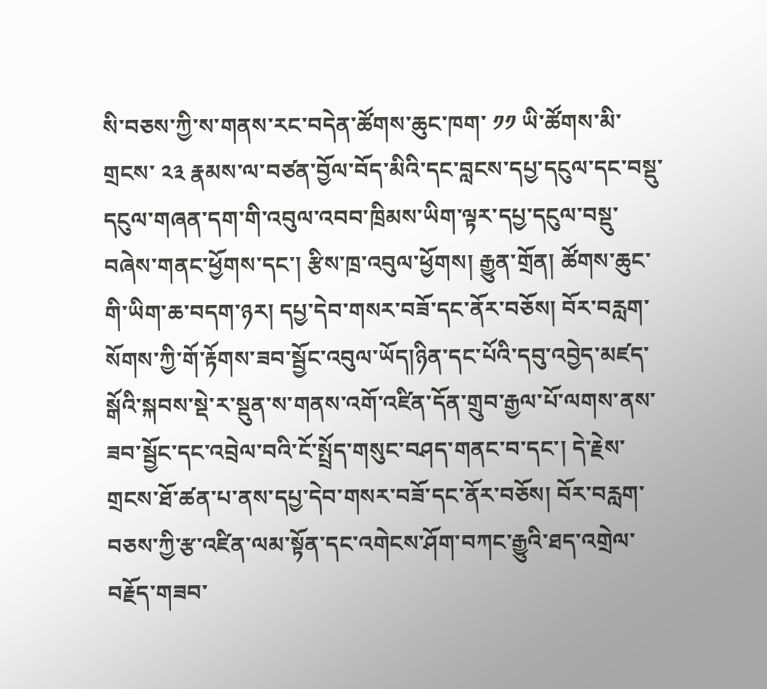སི་བཅས་ཀྱི་ས་གནས་རང་བདེན་ཚོགས་ཆུང་ཁག་ ༡༡ ཡི་ཚོགས་མི་གྲངས་ ༢༣ རྣམས་ལ་བཙན་བྱོལ་བོད་མིའི་དང་བླངས་དཔྱ་དངུལ་དང་བསྡུ་དངུལ་གཞན་དག་གི་འབུལ་འབབ་ཁྲིམས་ཡིག་ལྟར་དཔྱ་དངུལ་བསྡུ་བཞེས་གནང་ཕྱོགས་དང་། རྩིས་ཁྲ་འབུལ་ཕྱོགས། རྒྱུན་གྲོན། ཚོགས་ཆུང་གི་ཡིག་ཆ་བདག་ཉར། དཔྱ་དེབ་གསར་བཟོ་དང་ནོར་བཅོས། བོར་བརླག་སོགས་ཀྱི་གོ་རྟོགས་ཟབ་སྦྱོང་འབུལ་ཡོད།ཉིན་དང་པོའི་དབུ་འབྱེད་མཛད་སྒོའི་སྐབས་སྡེ་ར་སྡུན་ས་གནས་འགོ་འཛིན་དོན་གྲུབ་རྒྱལ་པོ་ལགས་ནས་ཟབ་སྦྱོང་དང་འབྲེལ་བའི་ངོ་སྤྲོད་གསུང་བཤད་གནང་བ་དང་། དེ་རྗེས་གྲངས་ཐོ་ཚན་པ་ནས་དཔྱ་དེབ་གསར་བཟོ་དང་ནོར་བཅོས། བོར་བརླག་བཅས་ཀྱི་རྩ་འཛིན་ལམ་སྟོན་དང་འགེངས་ཤོག་བཀང་རྒྱུའི་ཐད་འགྲེལ་བརྗོད་གཟབ་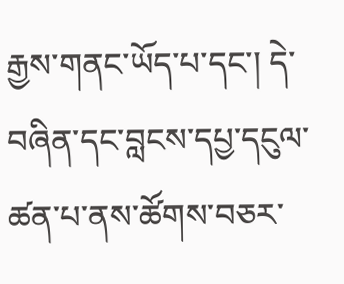རྒྱས་གནང་ཡོད་པ་དང་། དེ་བཞིན་དང་བླངས་དཔྱ་དངུལ་ཚན་པ་ནས་ཚོགས་བཅར་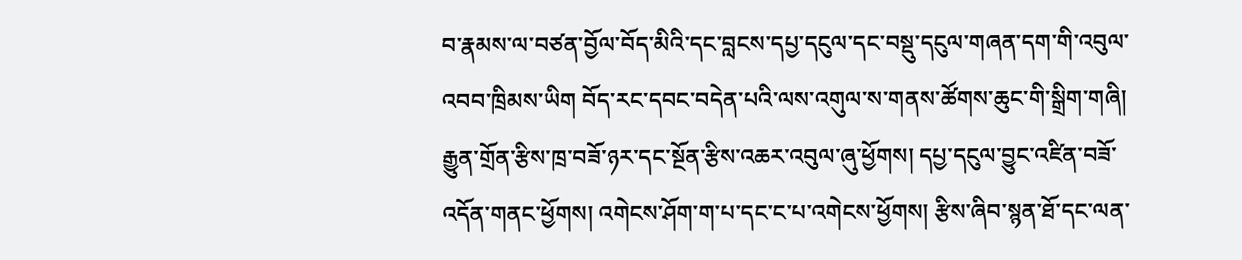བ་རྣམས་ལ་བཙན་བྱོལ་བོད་མིའི་དང་བླངས་དཔྱ་དངུལ་དང་བསྡུ་དངུལ་གཞན་དག་གི་འབུལ་འབབ་ཁྲིམས་ཡིག བོད་རང་དབང་བདེན་པའི་ལས་འགུལ་ས་གནས་ཚོགས་ཆུང་གི་སྒྲིག་གཞི། རྒྱུན་གྲོན་རྩིས་ཁྲ་བཟོ་ཉར་དང་སྔོན་རྩིས་འཆར་འབུལ་ཞུ་ཕྱོགས། དཔྱ་དངུལ་བྱུང་འཛིན་བཟོ་འདོན་གནང་ཕྱོགས། འགེངས་ཤོག་ག་པ་དང་ང་པ་འགེངས་ཕྱོགས། རྩིས་ཞིབ་སྙན་ཐོ་དང་ལན་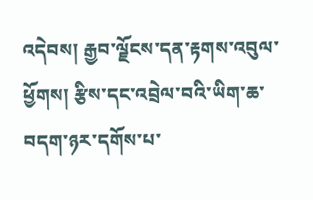འདེབས། རྒྱབ་ལྗོངས་དན་རྟགས་འབུལ་ཕྱོགས། རྩིས་དང་འབྲེལ་བའི་ཡིག་ཆ་བདག་ཉར་དགོས་པ་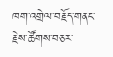ཁག་འགྲེལ་བརྗོད་གནང་རྗེས་ཚོགས་བཅར་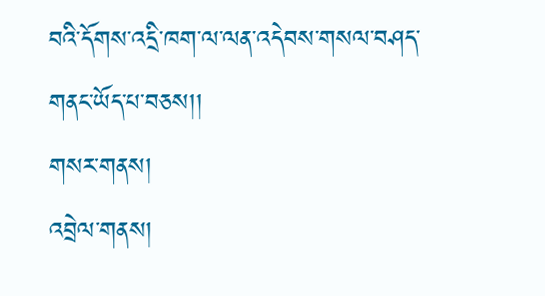བའི་དོགས་འདྲི་ཁག་ལ་ལན་འདེབས་གསལ་བཤད་གནང་ཡོད་པ་བཅས།།
གསར་གནས།
འབྲེལ་གནས།